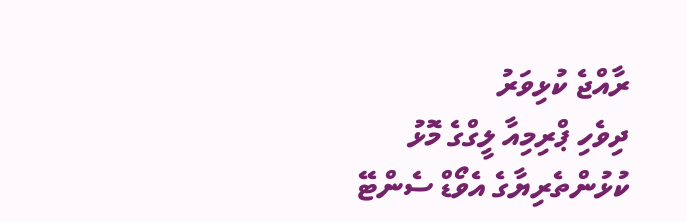ރާއްޖެ ކުޅިވަރު
ދިވެހި ޕްރިމިއާ ލީގްގެ މޮޅު ކުޅުންތެރިޔާގެ އެވޯޑް ސެންޓޭ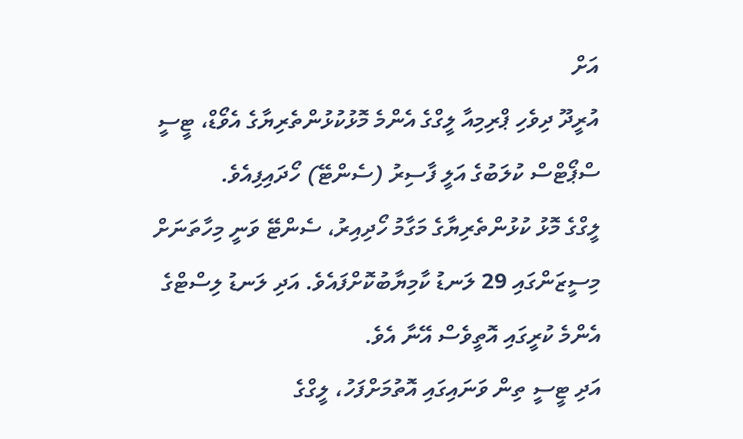އަށް
އުރީދޫ ދިވެހި ޕްރިމިއާ ލީގްގެ އެންމެ މޮޅުކުޅުންތެރިޔާގެ އެވޯޑް، ޓީސީ ސްޕޯޓްސް ކުލަބުގެ އަލީ ފާސިރު (ސެންޓޭ) ހޯދައިފިއެވެ.
ލީގްގެ މޮޅު ކުޅުންތެރިޔާގެ މަގާމު ހޯދިއިރު، ސެންޓޭ ވަނީ މިހާތަނަށް މިސީޒަންގައި 29 ލަނޑު ކާމިޔާބުކޮށްފައެވެ. އަދި ލަނޑު ލިސްޓްގެ އެންމެ ކުރީގައި އޮތީވެސް އޭނާ އެވެ.
އަދި ޓީސީ ތިން ވަނައިގައި އޮތުމަށްފަހު، ލީގްގެ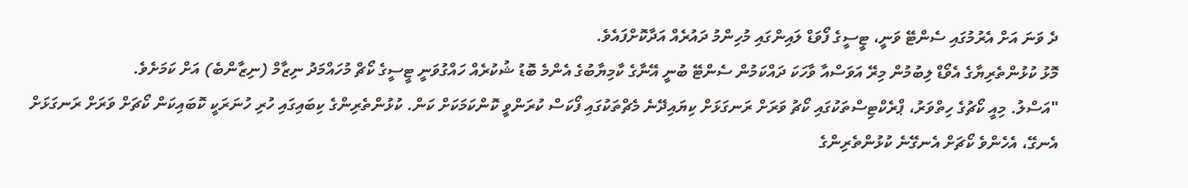ދެ ވަނަ އަށް އެރުމުގައި ސެންޓޭ ވަނީ، ޓީސީގެ ފޯވަޑް ލައިންގައި މުހިންމު ދައުރެއް އަދާކޮށްފައެވެ.
މޮޅު ކުޅުންތެރިޔާގެ އެވޯޑް ލިބުމުން މިރޭ އަވަސްއާ ވާހަކަ ދައްކަމުން ސެންޓޭ ބުނީ އޭނާގެ ކާމިޔާބުގެ އެންމެ ބޮޑު ޝުކުރެއް ހައްގުވަނީ ޓީސީގެ ކޯޗް މުހައްމަދު ނިޒާމް (ނިޒާންބެ) އަށް ކަމަށެވެ.
"އަސްލު. މިއީ ކޯޗުގެ ހިތްވަރު، ޕްރެކްޓިސްތަކުގައި ކޯޗު ވަރަށް ރަނގަޅަށް ކިޔައިދޭނެ މެޗްތަކުގައި ފޯކަސް ކުރަންވީ ކޮންކަމަކަށް ކަން. ކުޅުންތެރިންގެ ކިބައިގައި ހުރި ހުނަރަކީ ކޮބައިކަން ކޯޗަށް ވަރަށް ރަނގަޅަށް އެނގޭ، އެހެންވެ ކޯޗަށް އެނގޭނެ ކުޅުންތެރިންގެ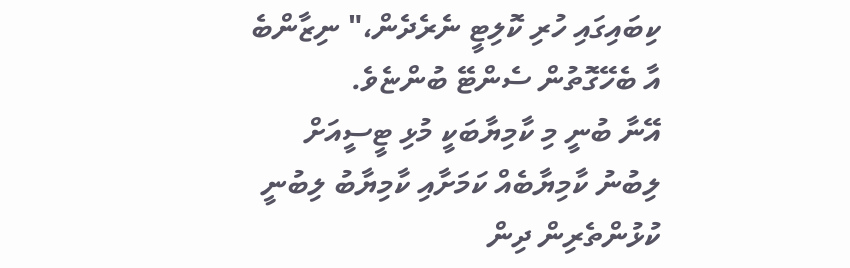ކިބައިގައި ހުރި ކޮލިޓީ ނެރެދެން،" ނިޒާންބެ އާ ބެހޭގޮތުން ސެންޓޭ ބުންޏެވެ.
އޭނާ ބުނީ މި ކާމިޔާބަކީ މުޅި ޓީސީއަށް ލިބުނު ކާމިޔާބެއް ކަމަށާއި ކާމިޔާބު ލިބުނީ ކުޅުންތެރިން ދިން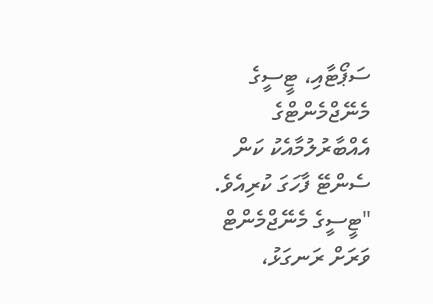ސަޕޯޓާއި، ޓީސީގެ މެނޭޖްމެންޓްގެ އެއްބާރުލުމާއެކު ކަން ސެންޓޭ ފާހަގަ ކުރިއެވެ.
"ޓީސީގެ މެނޭޖްމެންޓް ވަރަށް ރަނގަޅު،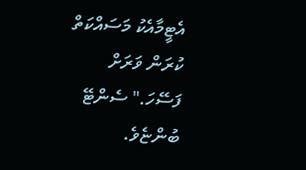އެޓީމާއެކު މަސައްކަތް ކުރަން ވަރަށް ފަސޭހަ." ސެންޓޭ ބުންޏެވެ.